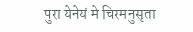पुरा येनेयं मे चिरमनुसृता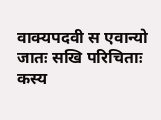वाक्यपदवी स एवान्यो जातः सखि परिचिताः कस्य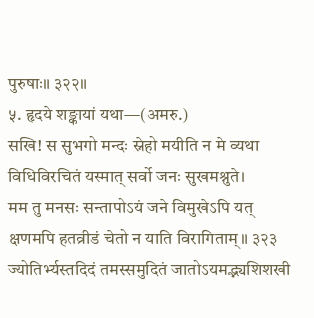पुरुषाः॥ ३२२॥
५. हृदये शङ्कायां यथा—(अमरु.)
सखि! स सुभगो मन्दः स्नेहो मयीति न मे व्यथा विधिविरचितं यस्मात् सर्वो जनः सुखमश्नुते।
मम तु मनसः सन्तापोऽयं जने विमुखेऽपि यत् क्षणमपि हतव्रीडं चेतो न याति विरागिताम्॥ ३२३
ज्योतिर्भ्यस्तदिदं तमस्समुदितं जातोऽयमद्भ्यशिशखी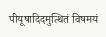पीयूषादिदमुत्थितं विषमयं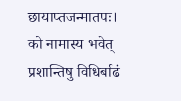छायाप्तजन्मातपः।
को नामास्य भवेत् प्रशान्तिषु विधिर्बाढं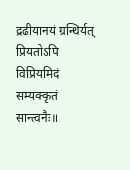द्रढीयानयं ग्रन्थिर्यत् प्रियतोऽपि विप्रियमिदं सम्यक्कृतं सान्त्वनैः॥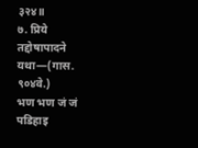३२४॥
७. प्रिये तद्दोषापादने यथा—(गास. ९०४वे.)
भण भण जं जं पडिहाइ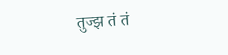तुज्झ तं तं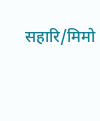सहारि/मिमो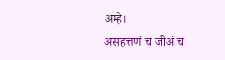अम्हे।
असहत्तणं च जीअं च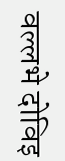वल्लभे दोविइ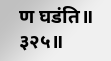ण घडंति॥ ३२५॥